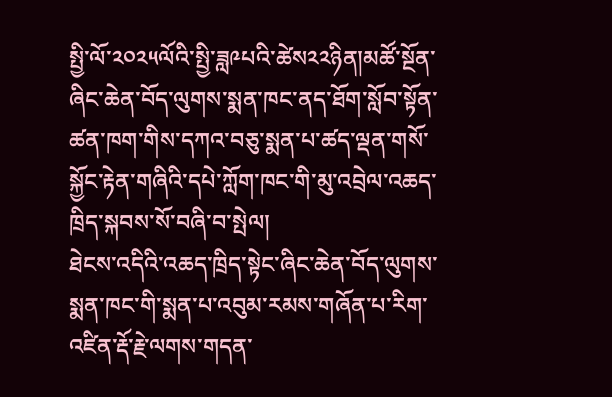སྤྱི་ལོ་༢༠༢༥ལོའི་སྤྱི་ཟླ༩པའི་ཚེས༢༢ཉིན།མཚོ་སྔོན་ཞིང་ཆེན་བོད་ལུགས་སྨན་ཁང་ནད་ཐོག་སློབ་སྟོན་ཚན་ཁག་གིས་དཀའ་བཅུ་སྨན་པ་ཚད་ལྡན་གསོ་སྐྱོང་རྟེན་གཞིའི་དཔེ་ཀློག་ཁང་གི་མུ་འབྲེལ་འཆད་ཁྲིད་སྐབས་སོ་བཞི་བ་སྤེལ།
ཐེངས་འདིའི་འཆད་ཁྲིད་སྟེང་ཞིང་ཆེན་བོད་ལུགས་སྨན་ཁང་གི་སྨན་པ་འབུམ་རམས་གཞོན་པ་རིག་འཛིན་རྡོ་རྗེ་ལགས་གདན་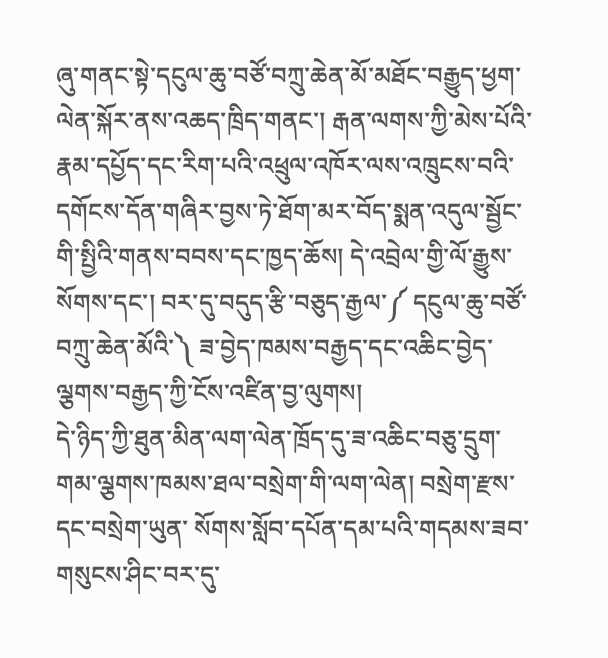ཞུ་གནང་སྟེ་དངུལ་ཆུ་བཙོ་བཀྲུ་ཆེན་མོ་མཐོང་བརྒྱུད་ཕྱག་ལེན་སྐོར་ནས་འཆད་ཁྲིད་གནང་། རྒན་ལགས་ཀྱི་མེས་པོའི་རྣམ་དཔྱོད་དང་རིག་པའི་འཕྲུལ་འཁོར་ལས་འཁྲུངས་བའི་དགོངས་དོན་གཞིར་བྱས་ཏེ་ཐོག་མར་བོད་སྨན་འདུལ་སྦྱོང་གི་སྤྱིའི་གནས་བབས་དང་ཁྱད་ཆོས། དེ་འབྲེལ་གྱི་ལོ་རྒྱུས་སོགས་དང་། བར་དུ་བདུད་རྩི་བཅུད་རྒྱལ་༼ དངུལ་ཆུ་བཙོ་བཀྲུ་ཆེན་མོའི་༽ ཟ་བྱེད་ཁམས་བརྒྱད་དང་འཆིང་བྱེད་ལྕགས་བརྒྱད་ཀྱི་ངོས་འཛིན་བྱ་ལུགས།
དེ་ཉིད་ཀྱི་ཐུན་མིན་ལག་ལེན་ཁྲོད་དུ་ཟ་འཆིང་བཅུ་དྲུག་གམ་ལྕགས་ཁམས་ཐལ་བསྲེག་གི་ལག་ལེན། བསྲེག་རྫས་དང་བསྲེག་ཡུན་ སོགས་སློབ་དཔོན་དམ་པའི་གདམས་ཟབ་གསུངས་ཤིང་བར་དུ་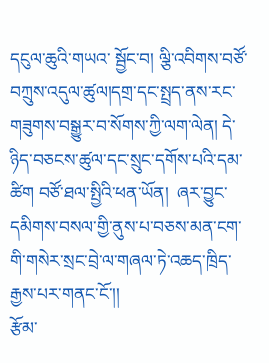དངུལ་ཆུའི་གཡའ་ སྦྱོང་བ། ལྕི་འབིགས་བཙོ་བཀྲུས་འདུལ་ཚུལ།དགྲ་དང་སྤྲད་ནས་རང་གཟུགས་བསྒྱུར་བ་སོགས་ཀྱི་ལག་ལེན། དེ་ཉིད་བཅངས་ཚུལ་དང་སྲུང་དགོས་པའི་དམ་ཚིག བཙོ་ཐལ་སྤྱིའི་ཕན་ཡོན།  ཞར་བྱུང་དམིགས་བསལ་གྱི་ནུས་པ་བཅས་མན་ངག་གི་གསེར་སྲང་བྲེ་ལ་གཞལ་ཏེ་འཆད་ཁྲིད་རྒྱས་པར་གནང་ངོ་།།
རྩོམ་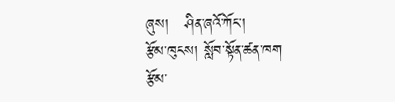ཞུས།   ཤིན་ཞའོ་ཀོང་།
རྩོམ་ཁུངས། སློབ་སྟོན་ཚན་ཁག
རྩོམ་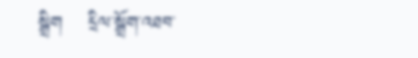སྒྲིག    དྲིལ་སྒྲོག་འཐབ་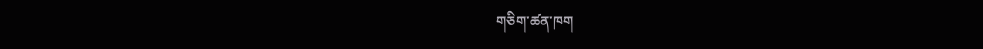གཅིག་ཚན་ཁག